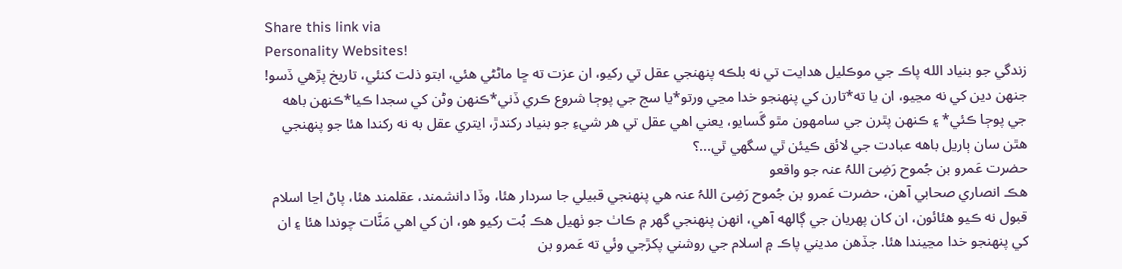Share this link via
Personality Websites!
زندگي جو بنياد الله پاڪ جي موڪليل هدايت تي نه بلڪه پنهنجي عقل تي رکيو، ان عزت ته ڇا ماڻڻي هئي، ابتو ذلت کنئي، تاريخ پڙهي ڏسو! جنهن دين کي نه مڃيو، ان يا ته*تارن کي پنهنجو خدا مڃي ورتو*يا سج جي پوڄا شروع ڪري ڏني*ڪنهن وڻن کي سجدا ڪيا*ڪنهن باهه جي پوڄا ڪئي* ۽ ڪنهن پٿرن جي سامهون مٿو گَسايو، يعني اهي عقل تي هر شيءِ جو بنياد رکندڙ، ايتري عقل به نه رکندا هئا جو پنهنجي هٿن سان ٻاريل باهه عبادت جي لائق ڪيئن ٿي سگهي ٿي...؟
حضرت عَمرو بن جُموح رَضِیَ اللہُ عنہ جو واقعو
هڪ انصاري صحابي آهن، حضرت عَمرو بن جُموح رَضِیَ اللہُ عنہ هي پنهنجي قبيلي جا سردار هئا، وڏا دانشمند، عقلمند هئا، پاڻ اڃا اسلام قبول نه ڪيو هئائون، ان کان پهريان جي ڳالهه آهي، انهن پنهنجي گهر ۾ ڪاٺ جو ٺهيل هڪ بُت رکيو هو، ان کي اهي مَنَّات چوندا هئا ۽ ان کي پنهنجو خدا مڃيندا هئا. جڏهن مديني پاڪ ۾ اسلام جي روشني پکڙجي وئي ته عَمرو بن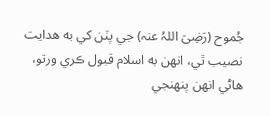جُموح (رَضِیَ اللہُ عنہ) جي پٽن کي به هدايت نصيب ٿي، انهن به اسلام قبول ڪري ورتو، هاڻي انهن پنهنجي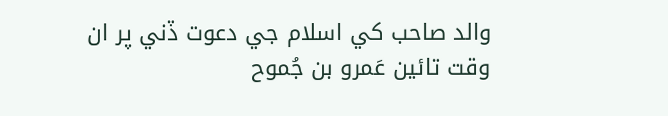والد صاحب کي اسلام جي دعوت ڏني پر ان وقت تائين عَمرو بن جُموح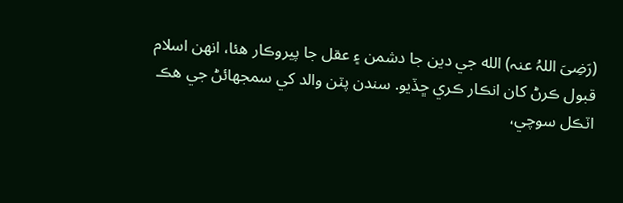(رَضِیَ اللہُ عنہ) الله جي دين جا دشمن ۽ عقل جا پيروڪار هئا، انهن اسلام قبول ڪرڻ کان انڪار ڪري ڇڏيو. سندن پٽن والد کي سمجهائڻ جي هڪ اٽڪل سوچي،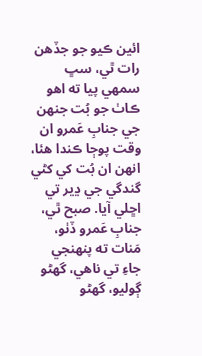ائين ڪيو جو جڏهن رات ٿي، سڀ سمهي پيا ته اهو ڪاٺ جو بُت جنهن جي جنابِ عَمرو ان وقت پوڄا ڪندا هئا، انهن ان بُت کي کڻي گندگي جي ڍير تي اڇلي آيا. صبح ٿي، جنابِ عَمرو ڏٺو، مَنات ته پنهنجي جاءِ تي ناهي، گهڻو ڳوليو، گهڻو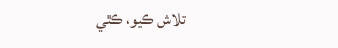تلاش ڪيو، ڪٿي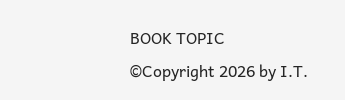BOOK TOPIC
©Copyright 2026 by I.T.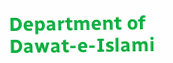Department of Dawat-e-Islami